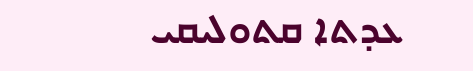ܥܕܬܐ ܩܬܘܠܝܩܝ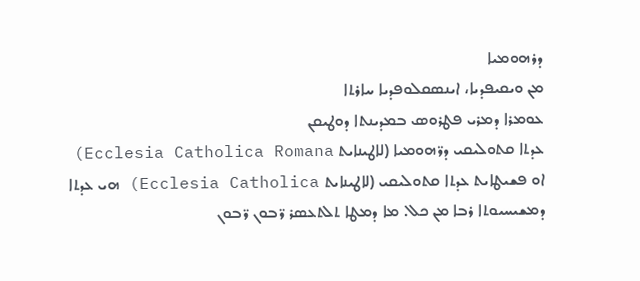ܕܪܗܘܡܝܐ
ܡܢ ܘܝܩܝܦܕܝܐ، ܐܝܢܣܩܠܘܦܕܝܐ ܚܐܪܬܐ
ܥܘܡܪܐ ܕܡܪܝ ܦܛܪܘܣ ܒܡܕܝܢܬܐ ܕܘܛܝܩܢ
ܥܕܬܐ ܩܬܘܠܝܩܝ ܕܪ̈ܗܘܡܝܐ (ܠܐܛܝܢܐܝܬ Ecclesia Catholica Romana) ܐܘ ܦܫܝܛܐܝܬ ܥܕܬܐ ܩܬܘܠܝܩܝ (ܠܐܛܝܢܐܝܬ Ecclesia Catholica) ܗܝ ܥܕܬܐ ܕܡܫܝܚܝܘܬܐ ܪܒܐ ܡܢ ܟܠ. ܡܐ ܕܡܛܐ ܬܠܬܥܣܪ ܪ̈ܒܘܢ ܪ̈ܒܘܢ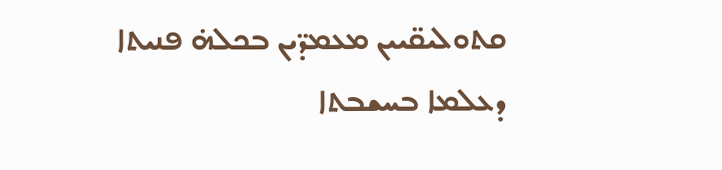ܩܬܘܠܝܩ̈ܝܝܢ ܡܥܡܕ̈ܝܢ ܒܟܠܗ̇ ܦܢܝܬܐ ܕܥܠܡܐ ܒܚܫܒܬܐ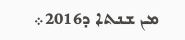ܡܢ ܫܢܬܐ ܕ2016܀